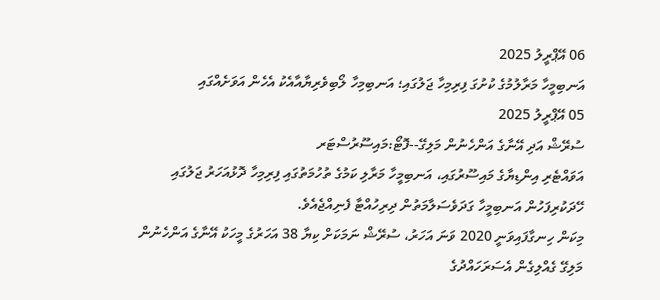06 އޭޕްރީލު 2025
އަނބިމީހާ މަރާލުމުގެ ކުށުގަ ފިރިމިހާ ޖަލުގައި؛ އަނބިމިހާ ލޯބިވެރިޔާއާއެކު އެހެން އަވަށެއްގައި
05 އޭޕްރީލު 2025
ސުރޭޝް އަދި އޭނާގެ އަންހެނުން މަލިގޭ--ފޮޓޯ:މައިސޫރުސްޓަރ
އަވައްޓެރި އިންޑިޔާގެ މައިސޫރުގައި، އަނބިމީހާ މަރާލި ކަމުގެ ތުހުމަތުގައި ފިރިމިހާ ދޮޅުއަހަރު ޖަލުގައި ހޭދަކުރިފަހުން އަނބިމީހާ ގަދަވެސަލާމަތުން ދިރިހުއްޓާ ފެނިއްޖެއެވެ.
މިކަން ހިނގާފައިވަނީ 2020 ވަނަ އަހަރު، ސުރޭޝް ނަމަކަށް ކިޔާ 38 އަހަރުގެ މީހަކު އޭނާގެ އަންހެނުން މަލިގޭ ގެއްލިގެން އެސަރަހައްދުގެ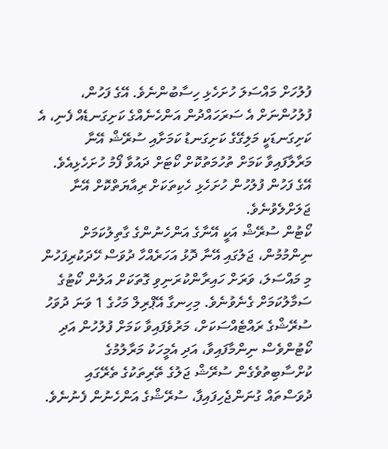ފުލުހަށް މައްސަލަ ހުށަހެޅި ހިސާބުންނެވެ. އޭގެ ފަހުން، ފުލުހުންނަށް އެ ސަރަހައްދުން އަންހެނެއްގެ ކަށިގަނޑެއް ފެނި، އެ ކަށިގަނޑަކީ މަލިގޭގެ ކަށިގަނޑު ކަމަށާއި ސުރޭޝް އޭނާ މަރާލާފައިވާ ކަމަށް ތުހުމަތުކޮށް ކޯޓަށް ދައުވާ ފޯމު ހުށަހެޅިއެވެ. އޭގެ ފަހުން ފުލުހުން ހުށަހެޅި ހެކިތަކަށް ރިއާޔަތްކޮށް އޭނާ ޖަލަށްލެވުނެވެ.
ކޯޓުން ސުރޭޝް އަކީ އޭނާގެ އަންހެނުންގެ ގާތިލުކަމަށް ނިންމުމުން، ޖަލުގައި އޭނާ ދޮޅު އަހަރެއްހާ ދުވަސް ހޭދަކުރިފަހުން މި މައްސަލަ، ވަރަށް ހައިރާންކުރަނިވި ގޮތަކަށް އަލުން ކޯޓުގެ ސަމާލުކަމަށް ގެނެވުނެވެ. މިހިނގާ އޭޕްރިލް މަހުގެ 1 ވަނަ ދުވަހު ސުރޭޝްގެ ރައްޓެއްސަކަށް، މަރުވެފައިވާ ކަމަށް ފުލުހުން އަދި ކޯޓުންވެސް ނިންމާފައިވާ، އަދި އެމީހަކު މަރާލުމުގެ ކުށްސާބިތުވެގެން ސުރޭޝް ޖަލުގެ ތޭރިތަކުގެ ތެރޭގައި ދުވަސްތައް ގުނަންޖެހިފައިފާ، ސުރޭޝްގެ އަންހެނުން ފެނުނެވެ.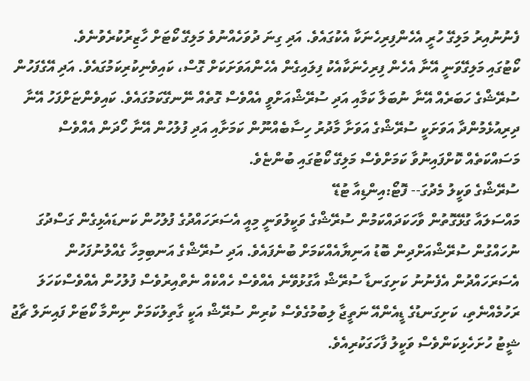ފެނުނުއިރު މަލިގޭ ހުރީ އެހެންފިރިހެނަކާ އެކުގައެވެ. އަދި ގިނަ ދުވަހެއްނުވެ މަލިގޭ ކޯޓަށް ހާޒިރުކުރެވުނެވެ.
ކޯޓުގައި މަލިގޭވަނީ އޭނާ އެހެން ފިރިހެނަކާއެކު ފިލައިގެން އެހެންއަވަށަކަށް ގޮސް، ކައިވެނިކުރިކަމުގައެވެ. އަދި އޭގެފަހުން ސުރޭޝްގެ ހަބަރެއް އޭނާ ނުބަލާ ކަމާއި އަދި ސުރޭޝްއަށްވީ އެއްވެސް ގޮތެއް ނޭނގޭކަމުގައެވެ. ކައިވެންޏަށްފަހު އޭނާ ދިރިއުޅެމުންދާ އަވަށަކީ ސުރޭޝްގެ އަވަށާ މާދުރު ހިސާބެއްނޫން ކަމަށާއި އަދި ފުލުހުން އޭނާ ހޯދަން އެއްވެސް މަސައްކަތެއް ކޮށްފައިނުވާ ކަމަށްވެސް މަލިގޭ ކޯޓުގައި ބުންޏެވެ.
ސުރޭޝްގެ ވަކީލު މެދުގަ-- ފޮޓޯ:އިންޑިއާ ޓުޑޭ
މައްސަލައާ ގުޅޭގޮތުން ވާހަކަދައްކަމުން ސުރޭޝްގެ ވަކީލުވަނީ މިއީ އެސަރަހައްދުގެ ފުލުހުން ކަނޑައެޅިގެން ގަސްދުގަ ނުހައްގުން ސުރޭޝްއަށްދިން ބޮޑު އަނިޔާއެއްކަމަށް ބުނެފައެވެ. އަދި ސުރޭޝްގެ އަނބިމިހާ ގެއްލުނުފަހުން އެސަރަހައްދުން އެފެނުނު ކަށިގަނޑާ ސުރޭޝް އާގުޅުވޭނެ އެއްވެސް ހެއްކެއް ނެތްއިރުވެސް ފުލުހުން އެއްވެސްކަހަލަ ރަހުމެއްނެތި، ކަށިގަނޑުގެ ޑީއެންއޭ ނަތީޖާ ލިބުމުގެވެސް ކުރިން ސުރޭޝް އަކީ ގާތިލުކަމަށް ނިންމާ ކޯޓަށް ފައިނަލް ޗާޖު ޝީޓު ހުށަހެޅިކަންވެސް ވަކީލު ފާހަގަކުރިއެވެ.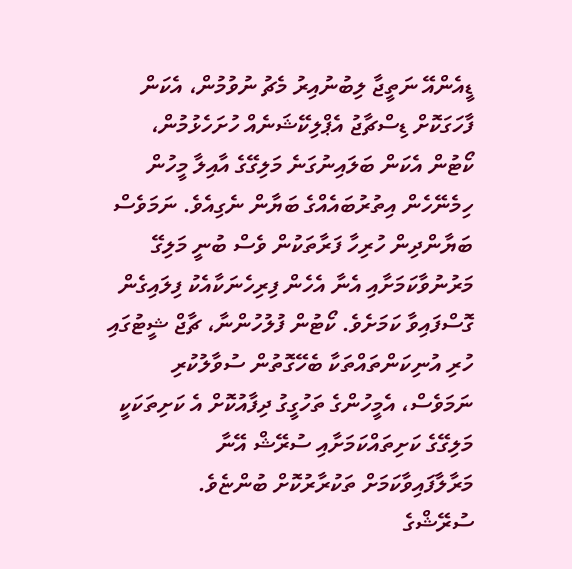ޑީއެންއޭ ނަތީޖާ ލިބުނުއިރު މެޗު ނުވުމުން، އެކަން ފާހަގަކޮށް ޑިސްޗާޖު އެޕްލިކޭޝަނެއް ހުށަހެޅުމުން، ކޯޓުން އެކަން ބަލައިނުގަނެ މަލިގޭގެ އާއިލާ މީހުން ހިމެނޭހެން އިތުރުބައެއްގެ ބަޔާން ނެގިއެވެ. ނަމަވެސް ބަޔާންދިން ހުރިހާ ފަރާތަކުން ވެސް ބުނީ މަލިގޭ މަރުނުވާކަމަށާއި އެނާ އެހެން ފިރިހެނަކާއެކު ފިލައިގެން ގޮސްފައިވާ ކަމަށެވެ. ކޯޓުން ފުލުހުންނާ، ޗާޖް ޝީޓުގައި ހުރި އުނިކަންތައްތަކާ ބެހޭގޮތުން ސުވާލުކުރި ނަމަވެސް، އެމީހުންގެ ތަހުގީގު ދިފާއުކޮށް އެ ކަށިތަކަކީ މަލިގޭގެ ކަށިތައްކަމަށާއި ސުރޭޝް އޭނާ މަރާލާފައިވާކަމަށް ތަކުރާރުކޮށް ބުންޏެވެ.
ސުރޭޝްގެ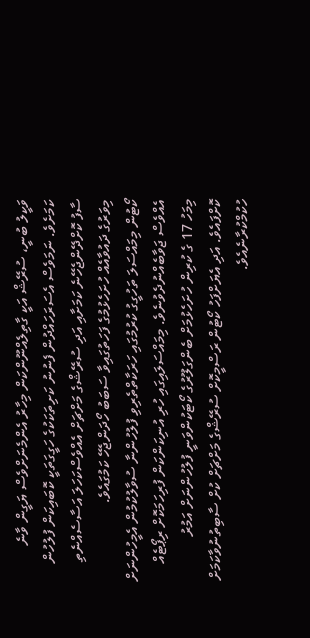ވަކީލު ބުނީ، ސުރޭޝް އަކީ ގާތިލެއްނޫންކަން މިހާރު އެންމެނަށްވެސް ޔަގީން ވާނެ ކަމަށެވެ. ނަމަވެސް އެސަރަހައްދުން ފެނުނު ކަށިތަކަކުގެ ހަގީގަތަކީ ކޮބައިކަން ފުލުހުން ސާފު ކޮށްދޭންޖެހޭނެ ކަމަށާއި އަދި ސުރޭޝްގެ މަށްޗަށް އެއްވެސްކަހަލަ އަސާސެއްނެތި މިވަރުގެ ދައުވާއެއް ހުށަހެޅުމުގެ ފަހަތުގައިވާ ސަބަބު ހޯދަންޖެހޭ ކަމުގައެވެ.
ކޯޓުން މިމައްސަލަ ތަހުގީގު ކުރުމުގައި ހަރަކާތްތެރިވި ފުލުހުންނާ ސުވާލުކުމުން އެމީހުންނަށް އެއްވެސް ޖަވާބެއްނުދެވުނެވެ. މިމައްސަލައިގައި ހުރި އުނިކަންކަން ފުރިހަމަކޮށް ރިޕޯޓެއް މިމަހު 17 ގެ ކުރިން ހުށަހެޅުމަށް ބެންގަލޫރުގެ ކޯޓަކުންވަނީ ފުލުހުންނަށް އަމުރު ކޮށްފައެވެ. އަދި އެޔަށްފަހު ކޯޓުން ރަސްމީކޮށް ސުރޭޝްގެ މަށްޗަށް ކުށް ސާބިތުނުވާކަމަށް ހުކުމްކުރާނެއެވެ.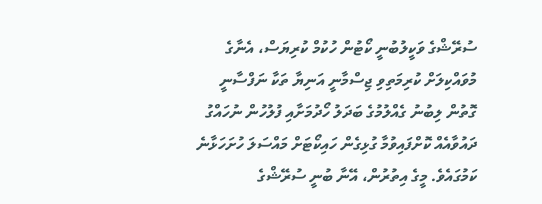ސުރޭޝްގެ ވަކީލުބުނީ ކޯޓުން ހުކުމް ކުރިޔަސް، އެނާގެ މުވައްކިލަށް ކުރިމަތިވި ޖިސްމާނީ އަނިޔާ ތަކާ ނަފްސާނީ ގޮތުން ލިބުނު ގެއްލުމުގެ ބަދަލު ހޯދުމަށާއި ފުލުހުން ނުހައްގު ދައުވާއެއް ކޮށްފައިވުމާ ގުޅިގެން ހައިކޯޓަށް މައްސަލަ ހުށަހަޅާނެ ކަމުގައެވެ. މީގެ އިތުރުން، އޭނާ ބުނީ ސުރޭޝްގެ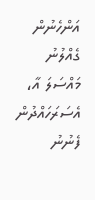އަންހެނުން ގެއްލުނު މައްސަލަ އާ، އެސަރަހައްދުން ފެނުނު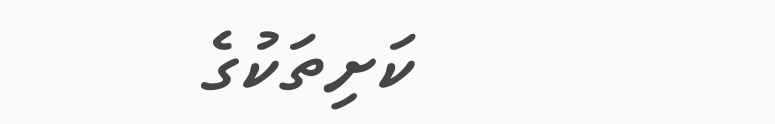ކަށިތަކުގެ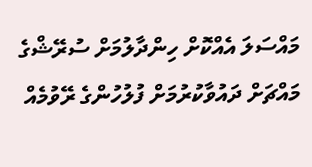މައްސަލަ އެއްކޮށް ހިންދާލުމަށް ސުރޭޝްގެ މައްޗަށް ދައުވާކުރުމަށް ފުލުހުންގެ ރޭވުމެއް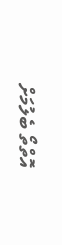އޮތްތޯ ބެލުމަށް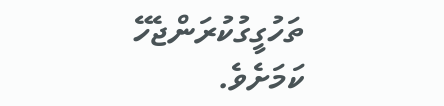ތަހުގީގުކުރަންޖެހޭ ކަމަށެވެ.